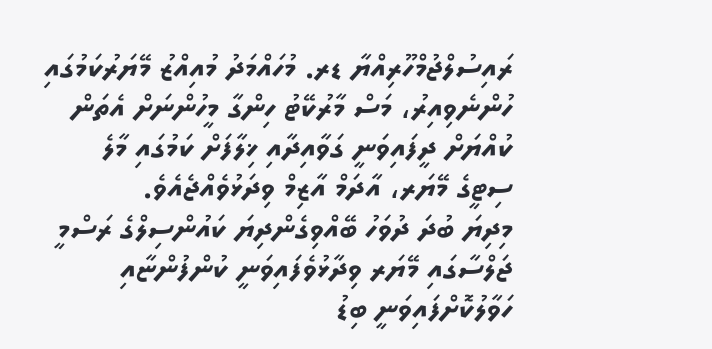ރައިސުލްޖުމްހޫރިއްޔާ ޑރ. މުހައްމަދު މުއިއްޒު މޭޔަރުކަމުގައި ހުންނެވިއިރު، މަސް މާރުކޭޓު ހިންގާ މީހުންނަށް އެތަން ކުއްޔަށް ދީފައިވަނީ ގަވާއިދާއި ޚިލާފަށް ކަމުގައި މާލެ ސިޓީގެ މޭޔަރ، އާދަމް އާޒިމް ވިދަޅުވެއްޖެއެވެ.
މިދިޔަ ބުދަ ދުވަހު ބޭއްވިގެންދިޔަ ކައުންސިލްގެ ރަސްމީ ޖަލްސާގައި މޭޔަރ ވިދާޅުވެފައިވަނީ ކުންފުންޏާއި ހަވާލުކޮށްފައިވަނީ ބިޑު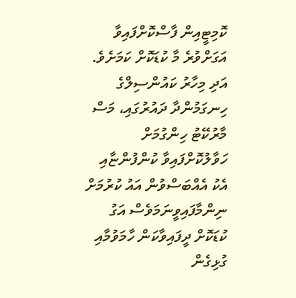ކޮމިޓީއިން ފާސްކޮށްފައިވާ އަގަށްވުރެ މާ ކުޑަކޮށް ކަމަށެވެ. އަދި މިހާރު ކައުންސިލްގެ ހިނގަމުންދާ ދައުރުގައި، މަސް މާރުކޭޓު ހިންގުމަށް ހަވާލުކޮށްފައިވާ ކުންފުންޏާއި އެކު އެއްބަސްވުން އައު ކުރުމަށް ނިންމާފައިވީނަމަވެސް އަގު ކުޑަކޮށް ދީފައިވާކަން ހާމަވުމާއި ގުޅިގެން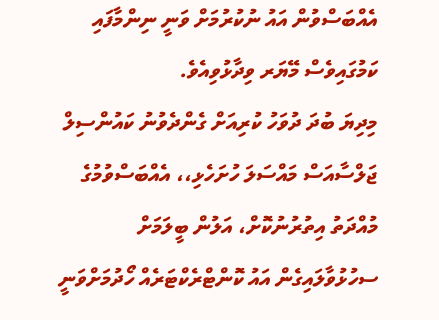އެއްބަސްވުން އައު ނުކުރުމަށް ވަނީ ނިންމާފައި ކަމުގައިވެސް މޭޔަރ ވިދާޅުވިއެވެ.
މިދިޔަ ބުދަ ދުވަހު ކުރިއަށް ގެންދެވުނު ކައުންސިލް ޖަލްސާއަސް މައްސަލަ ހުށަހެޅި،، އެއްބަސްވުމުގެ މުއްދަތު އިތުރުނުކޮށް، އަލުން ބީލަމަށް ސހުޅުވާލައިގެން އައު ކޮންޓްރެކްޓަރެއް ހޯދުމަށްވަނީ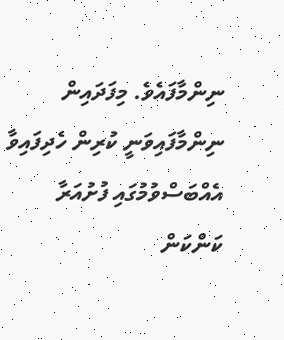ނިންމާފައެވެ. މިފަދައިން ނިންމާފައިވަނީ ކުރިން ހެދިފައިވާ އެއްބަސްވުމުގައި ފުށުއަރާ ކަންކަން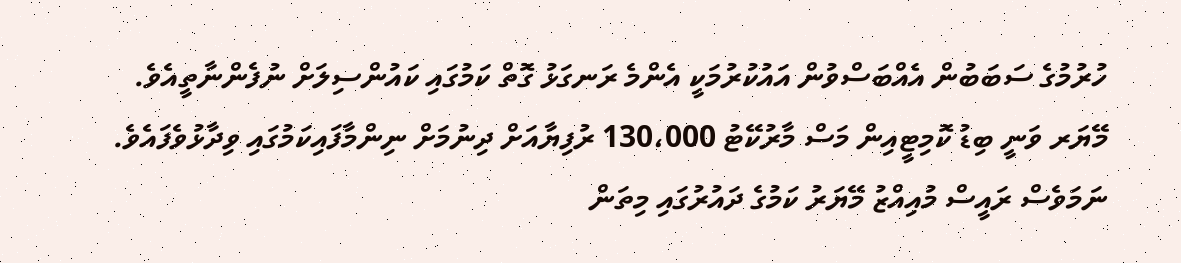ހުރުމުގެ ސަބަބުން އެއްބަސްވުން އައުކުރުމަކީ އެންމެ ރަނގަޅު ގޮތް ކަމުގައި ކައުންސިލަށް ނުފެންނާތީއެވެ.
މޭޔަރ ވަނީ ބިޑު ކޮމިޓީއިން މަސް މާރުކޭޓު 130،000 ރުފިޔާއަށް ދިނުމަށް ނިންމާފައިކަމުގައި ވިދާޅުވެފައެވެ. ނަމަވެސް ރައީސް މުއިއްޒު މޭޔަރު ކަމުގެ ދައުރުގައި މިތަން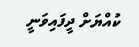ކުއްޔަށް ދީފައިވަނީ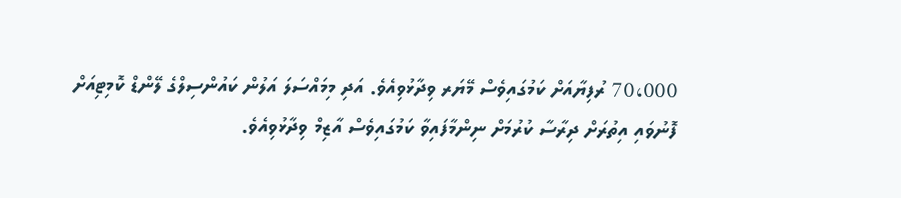70،000 ރުފިޔާއަށް ކަމުގައިވެސް މޭޔަރ ވިދާޅުވިއެވެ. އަދި މިމައްސަލަ އަލުން ކައުންސިލްގެ ލޭންޑް ކޮމިޓިއަށް ފޮނުވައި އިތުރަށް ދިރާސާ ކުރުމަށް ނިންމާފައިވާ ކަމުގައިވެސް އާޒިމް ވިދާޅުވިއެވެ.